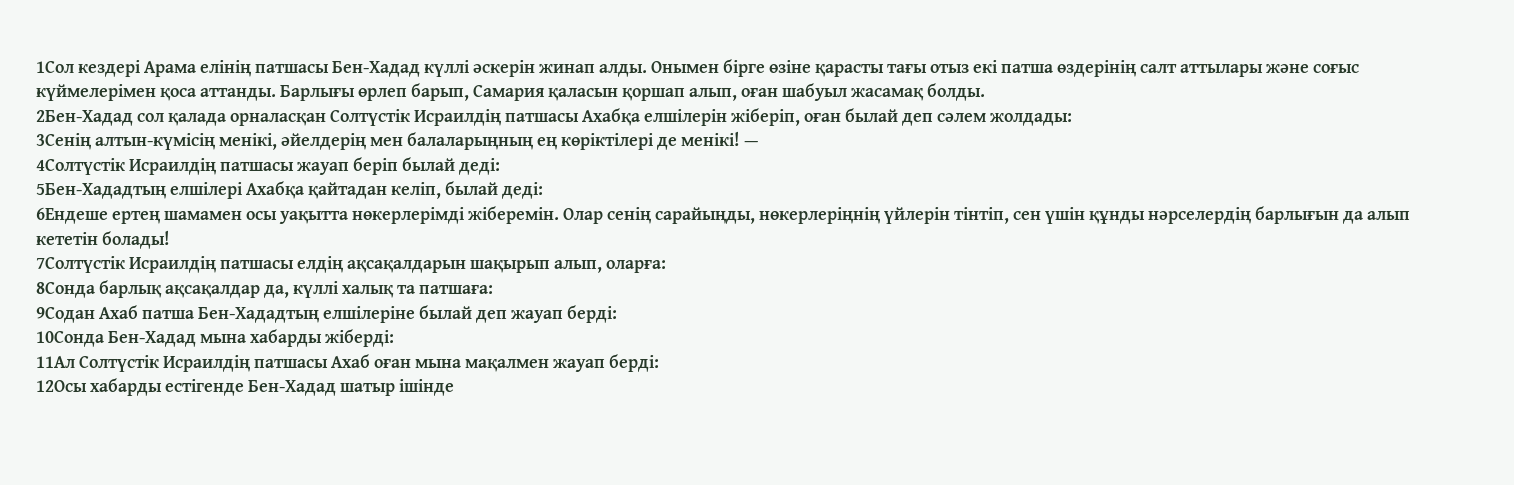1Сол кездері Арама елінің патшасы Бен-Хадад күллі әскерін жинап алды. Онымен бірге өзіне қарасты тағы отыз екі патша өздерінің салт аттылары және соғыс күймелерімен қоса аттанды. Барлығы өрлеп барып, Самария қаласын қоршап алып, оған шабуыл жасамақ болды.
2Бен-Хадад сол қалада орналасқан Солтүстік Исраилдің патшасы Ахабқа елшілерін жіберіп, оған былай деп сәлем жолдады:
3Сенің алтын-күмісің менікі, әйелдерің мен балаларыңның ең көріктілері де менікі! —
4Солтүстік Исраилдің патшасы жауап беріп былай деді:
5Бен-Хададтың елшілері Ахабқа қайтадан келіп, былай деді:
6Ендеше ертең шамамен осы уақытта нөкерлерімді жіберемін. Олар сенің сарайыңды, нөкерлеріңнің үйлерін тінтіп, сен үшін құнды нәрселердің барлығын да алып кететін болады!
7Солтүстік Исраилдің патшасы елдің ақсақалдарын шақырып алып, оларға:
8Сонда барлық ақсақалдар да, күллі халық та патшаға:
9Содан Ахаб патша Бен-Хададтың елшілеріне былай деп жауап берді:
10Сонда Бен-Хадад мына хабарды жіберді:
11Ал Солтүстік Исраилдің патшасы Ахаб оған мына мақалмен жауап берді:
12Осы хабарды естігенде Бен-Хадад шатыр ішінде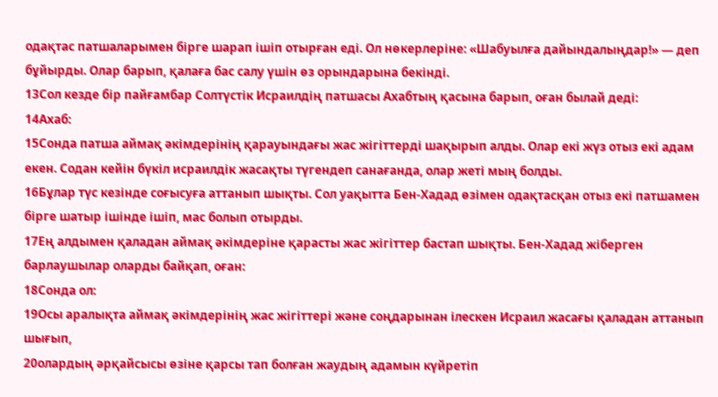одақтас патшаларымен бірге шарап ішіп отырған еді. Ол нөкерлеріне: «Шабуылға дайындалыңдар!» — деп бұйырды. Олар барып, қалаға бас салу үшін өз орындарына бекінді.
13Сол кезде бір пайғамбар Солтүстік Исраилдің патшасы Ахабтың қасына барып, оған былай деді:
14Ахаб:
15Сонда патша аймақ әкімдерінің қарауындағы жас жігіттерді шақырып алды. Олар екі жүз отыз екі адам екен. Содан кейін бүкіл исраилдік жасақты түгендеп санағанда, олар жеті мың болды.
16Бұлар түс кезінде соғысуға аттанып шықты. Сол уақытта Бен-Хадад өзімен одақтасқан отыз екі патшамен бірге шатыр ішінде ішіп, мас болып отырды.
17Ең алдымен қаладан аймақ әкімдеріне қарасты жас жігіттер бастап шықты. Бен-Хадад жіберген барлаушылар оларды байқап, оған:
18Сонда ол:
19Осы аралықта аймақ әкімдерінің жас жігіттері және соңдарынан ілескен Исраил жасағы қаладан аттанып шығып,
20олардың әрқайсысы өзіне қарсы тап болған жаудың адамын күйретіп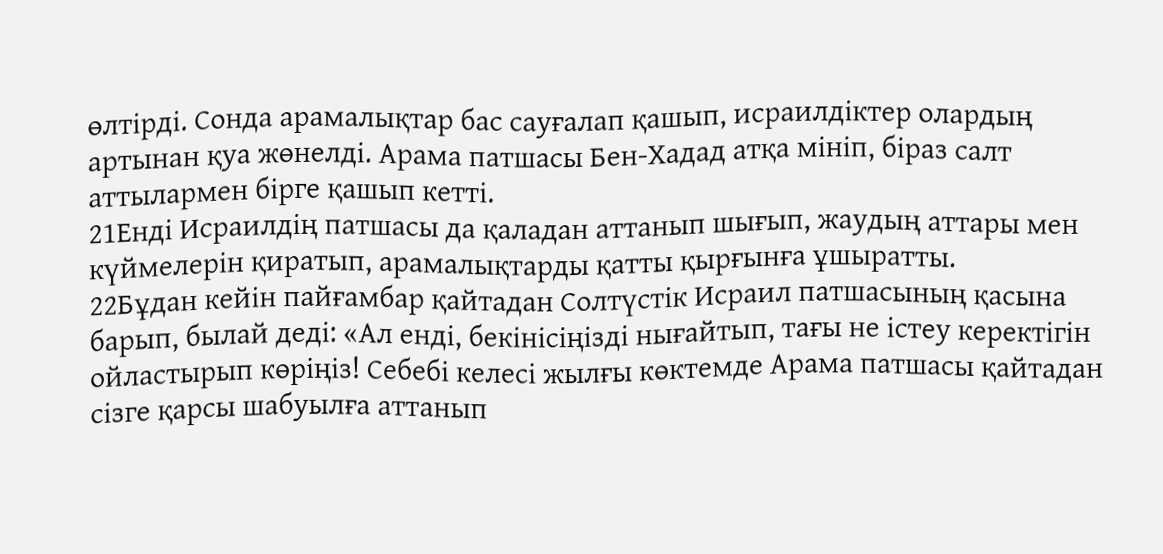өлтірді. Сонда арамалықтар бас сауғалап қашып, исраилдіктер олардың артынан қуа жөнелді. Арама патшасы Бен-Хадад атқа мініп, біраз салт аттылармен бірге қашып кетті.
21Енді Исраилдің патшасы да қаладан аттанып шығып, жаудың аттары мен күймелерін қиратып, арамалықтарды қатты қырғынға ұшыратты.
22Бұдан кейін пайғамбар қайтадан Солтүстік Исраил патшасының қасына барып, былай деді: «Ал енді, бекінісіңізді нығайтып, тағы не істеу керектігін ойластырып көріңіз! Себебі келесі жылғы көктемде Арама патшасы қайтадан сізге қарсы шабуылға аттанып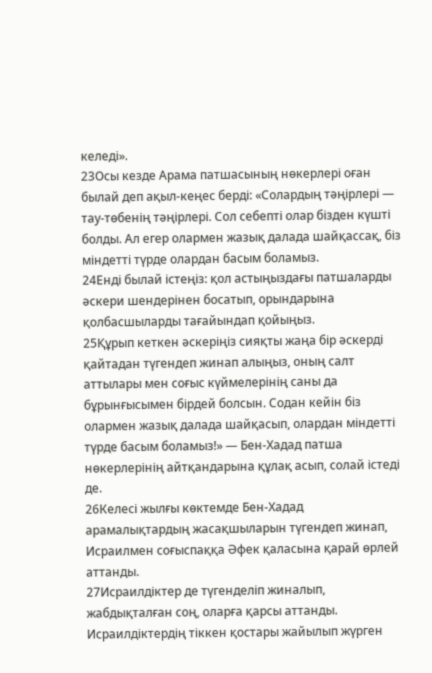келеді».
23Осы кезде Арама патшасының нөкерлері оған былай деп ақыл-кеңес берді: «Солардың тәңірлері — тау-төбенің тәңірлері. Сол себепті олар бізден күшті болды. Ал егер олармен жазық далада шайқассақ, біз міндетті түрде олардан басым боламыз.
24Енді былай істеңіз: қол астыңыздағы патшаларды әскери шендерінен босатып, орындарына қолбасшыларды тағайындап қойыңыз.
25Құрып кеткен әскеріңіз сияқты жаңа бір әскерді қайтадан түгендеп жинап алыңыз, оның салт аттылары мен соғыс күймелерінің саны да бұрынғысымен бірдей болсын. Содан кейін біз олармен жазық далада шайқасып, олардан міндетті түрде басым боламыз!» — Бен-Хадад патша нөкерлерінің айтқандарына құлақ асып, солай істеді де.
26Келесі жылғы көктемде Бен-Хадад арамалықтардың жасақшыларын түгендеп жинап, Исраилмен соғыспаққа Әфек қаласына қарай өрлей аттанды.
27Исраилдіктер де түгенделіп жиналып, жабдықталған соң, оларға қарсы аттанды. Исраилдіктердің тіккен қостары жайылып жүрген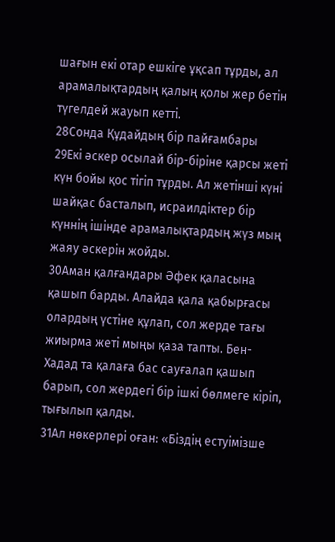шағын екі отар ешкіге ұқсап тұрды, ал арамалықтардың қалың қолы жер бетін түгелдей жауып кетті.
28Сонда Құдайдың бір пайғамбары
29Екі әскер осылай бір-біріне қарсы жеті күн бойы қос тігіп тұрды. Ал жетінші күні шайқас басталып, исраилдіктер бір күннің ішінде арамалықтардың жүз мың жаяу әскерін жойды.
30Аман қалғандары Әфек қаласына қашып барды. Алайда қала қабырғасы олардың үстіне құлап, сол жерде тағы жиырма жеті мыңы қаза тапты. Бен-Хадад та қалаға бас сауғалап қашып барып, сол жердегі бір ішкі бөлмеге кіріп, тығылып қалды.
31Ал нөкерлері оған: «Біздің естуімізше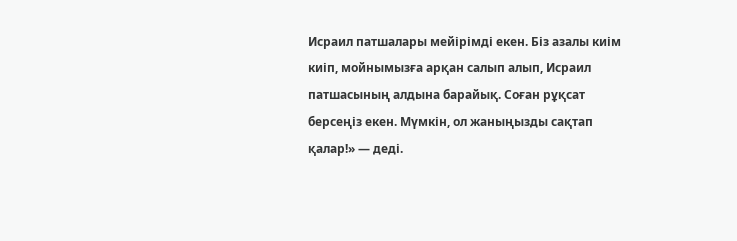Исраил патшалары мейірімді екен. Біз азалы киім киіп, мойнымызға арқан салып алып, Исраил патшасының алдына барайық. Соған рұқсат берсеңіз екен. Мүмкін, ол жаныңызды сақтап қалар!» — деді.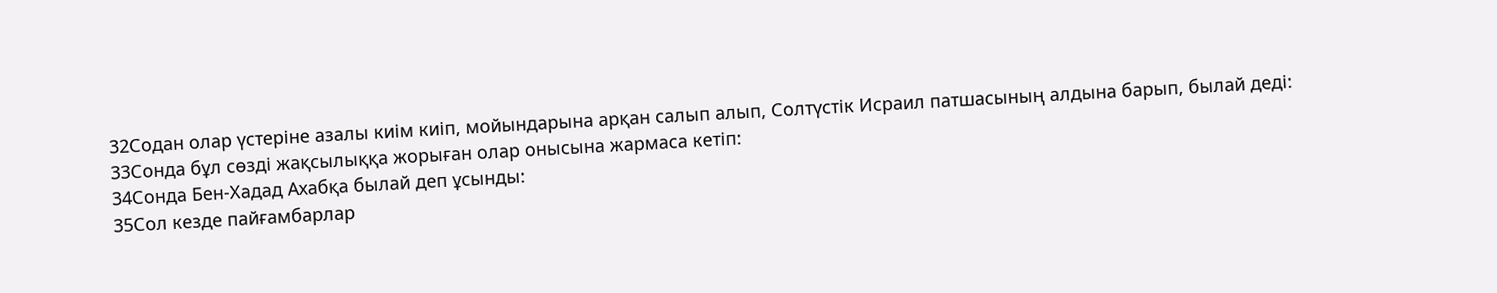32Содан олар үстеріне азалы киім киіп, мойындарына арқан салып алып, Солтүстік Исраил патшасының алдына барып, былай деді:
33Сонда бұл сөзді жақсылыққа жорыған олар онысына жармаса кетіп:
34Сонда Бен-Хадад Ахабқа былай деп ұсынды:
35Сол кезде пайғамбарлар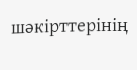шәкірттерінің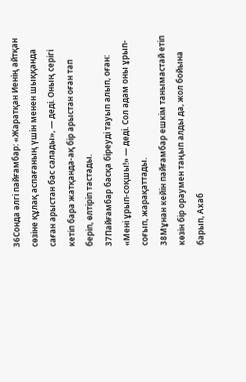36Сонда әлгі пайғамбар: «Жаратқан Иенің айтқан сөзіне құлақ аспағаның үшін менен шыққанда саған арыстан бас салады», — деді. Оның серігі кетіп бара жатқанда-ақ бір арыстан оған тап беріп, өлтіріп тастады.
37Пайғамбар басқа біреуді тауып алып, оған: «Мені ұрып-соқшы!» — деді. Сол адам оны ұрып-соғып, жарақаттады.
38Мұнан кейін пайғамбар ешкім танымастай етіп көзін бір ораумен таңып алды да, жол бойына барып, Ахаб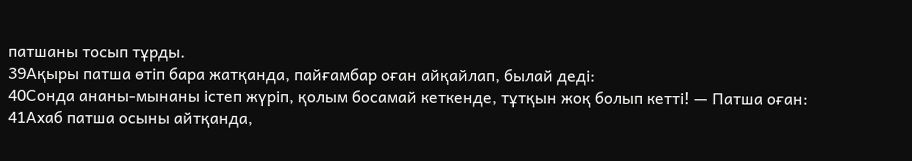патшаны тосып тұрды.
39Ақыры патша өтіп бара жатқанда, пайғамбар оған айқайлап, былай деді:
40Сонда ананы-мынаны істеп жүріп, қолым босамай кеткенде, тұтқын жоқ болып кетті! — Патша оған:
41Ахаб патша осыны айтқанда,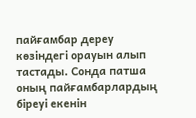пайғамбар дереу көзіндегі орауын алып тастады. Сонда патша оның пайғамбарлардың біреуі екенін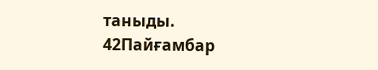таныды.
42Пайғамбар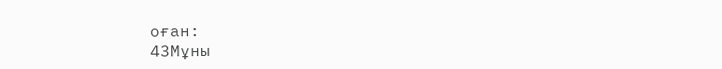оған:
43Мұны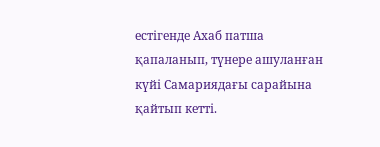естігенде Ахаб патша қапаланып, түнере ашуланған күйі Самариядағы сарайына қайтып кетті.